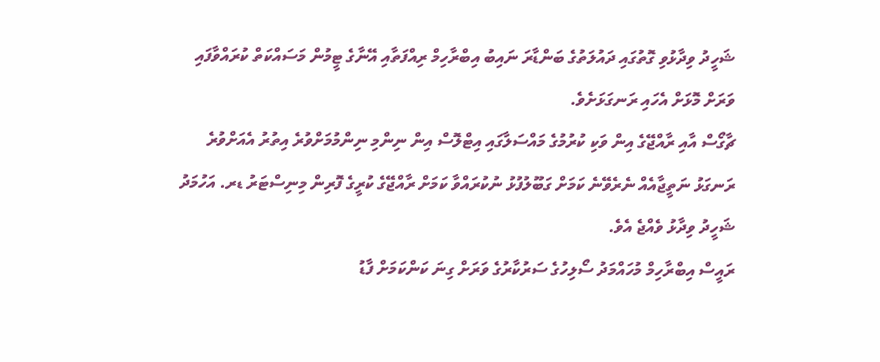ޝަހީދު ވިދާޅުވި ގޮތުގައި ދައުލަތުގެ ބަންޑާރަ ނައިބު އިބްރާހިމް ރިއްފަތާއި އޭނާގެ ޓީމުން މަސައްކަތް ކުރައްވާފައި ވަރަށް މޮޅަށް އެހައި ރަނގަޅަށެވެ.
ޗާގޯސް އާއި ރާއްޖޭގެ އިން ވަކި ކުރުމުގެ މައްސަލާގައި އިޓްލޮސް އިން ނިންމި ނިންމުމަށްވުރެ އިތުރު އެއަށްވުރެ ރަނގަޅު ނަތީޖާއެއް ނެރެވޭނެ ކަމަށް ގަބޫލުފުޅު ނުކުރައްވާ ކަމަށް ރާއްޖޭގެ ކުރީގެ ފޮރިން މިނިސްޓަރު ޑރ. އަހުމަދު ޝަހީދު ވިދާޅު ވެއްޖެ އެވެ.
ރައީސް އިބްރާހިމް މުހައްމަދު ސޯލިހުގެ ސަރުކާރުގެ ވަރަށް ގިނަ ކަންކަމަށް ފާޑު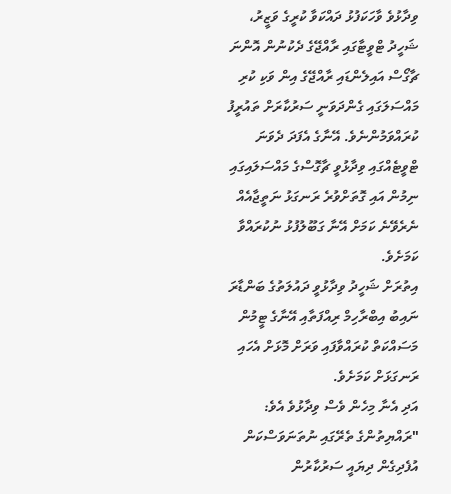ވިދާޅުވެ ވާހަކަފުޅު ދައްކަވާ ކުރީގެ ވަޒީރު، ޝަހީދު ޓްވީޓާގައި ރާއްޖޭގެ ދެކުނުން އޮންނަ ޗާގޯސް އައިލެންޑައި ރާއްޖޭގެ އިން ވަކި ކުރި މައްސަލަގައި ގެންދަވަނީ ސަރުކާރަށް ތައުރީފު ކުރައްވަމުންނެވެ. އޭނާގެ އެފަދަ ދެވަނަ ޓްވީޓެއްގައި ވިދާޅުވީ ޗާގޮސްގެ މައްސަލައިގައި ނިމުން އައި ގޮތަށްވުރެ ރަނގަޅު ނަތީޖާއެއް ނެރެވޭނެ ކަމަށް އޭނާ ގަބޫލުފުޅު ނުކުރައްވާ ކަމަށެވެ.
އިތުރަށް ޝަހީދު ވިދާޅުވީ ދައުލަތުގެ ބަންޑާރަ ނައިބު އިބްރާހިމް ރިއްފަތާއި އޭނާގެ ޓީމުން މަސައްކަތް ކުރައްވާފައި ވަރަށް މޮޅަށް އެހައި ރަނގަޅަށް ކަމަށެވެ.
އަދި އެނާ މިހެން ވެސް ވިދާޅުވެ އެވެ:
"ރައްޔިތުންގެ ތެރޭގައި ނުތަނަވަސްކަން އުފެދިގެން ދިޔައީ ސަރުކާރުން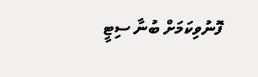ފޮނުވިކަމަށް ބުނާ ސިޓީ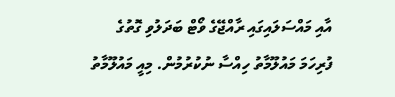އާއި މައްސަލައިގައި ރާއްޖޭގެ ވޯޓް ބަދަލުވި ގޮތުގެ ފުރިހަމަ މައުލޫމާތު ހިއްސާ ނުކުރުމުން. މިއީ މައުލޫމާތު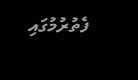ފެތުރުމުގައި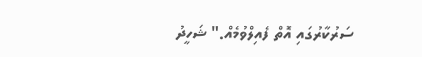ސަރުކާރުގައި އޮތް ފެއިލްވުމެއް." ޝަހީދު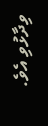ވިދާޅުވި އެވެ.